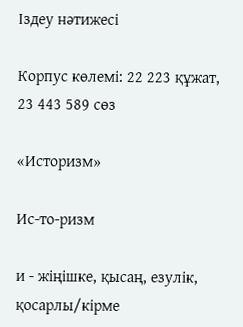Іздеу нәтижесі

Корпус көлемі: 22 223 құжат, 23 443 589 сөз

«Историзм»

Ис-то-ризм

и - жіңішке, қысаң, езулік, қосарлы/кірме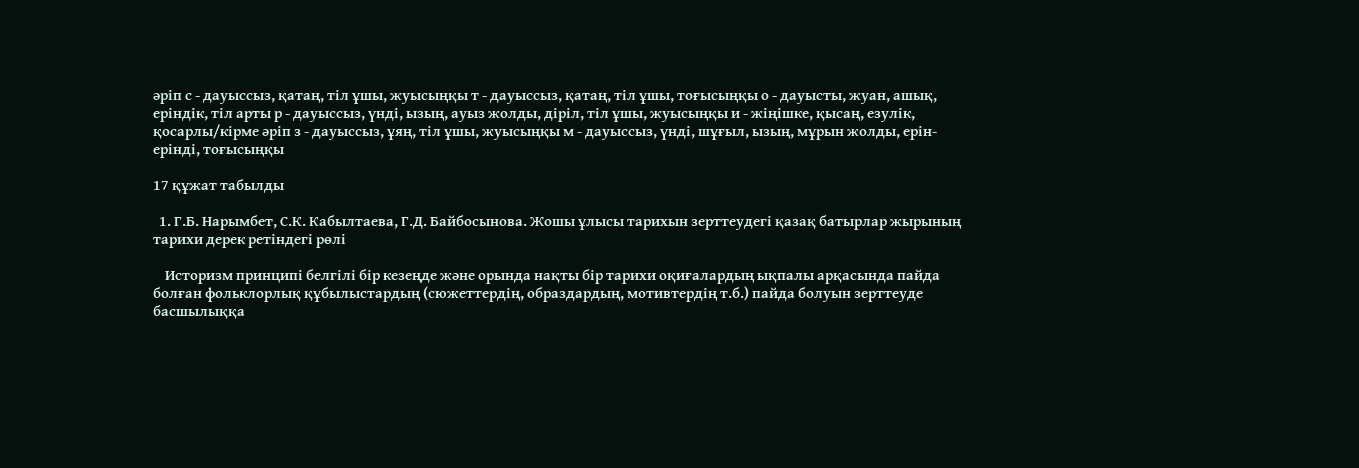әріп с - дауыссыз, қатаң, тіл ұшы, жуысыңқы т - дауыссыз, қатаң, тіл ұшы, тоғысыңқы о - дауысты, жуан, ашық, еріндік, тіл арты р - дауыссыз, үнді, ызың, ауыз жолды, діріл, тіл ұшы, жуысыңқы и - жіңішке, қысаң, езулік, қосарлы/кірме әріп з - дауыссыз, ұяң, тіл ұшы, жуысыңқы м - дауыссыз, үнді, шұғыл, ызың, мұрын жолды, ерін-ерінді, тоғысыңқы

17 құжат табылды

  1. Г.Б. Нарымбет, С.К. Кабылтаева, Г.Д. Байбосынова. Жошы ұлысы тарихын зерттеудегі қазақ батырлар жырының тарихи дерек ретіндегі рөлі

    Историзм принципі белгілі бір кезеңде және орында нақты бір тарихи оқиғалардың ықпалы арқасында пайда болған фольклорлық құбылыстардың (сюжеттердің, образдардың, мотивтердің т.б.) пайда болуын зерттеуде басшылыққа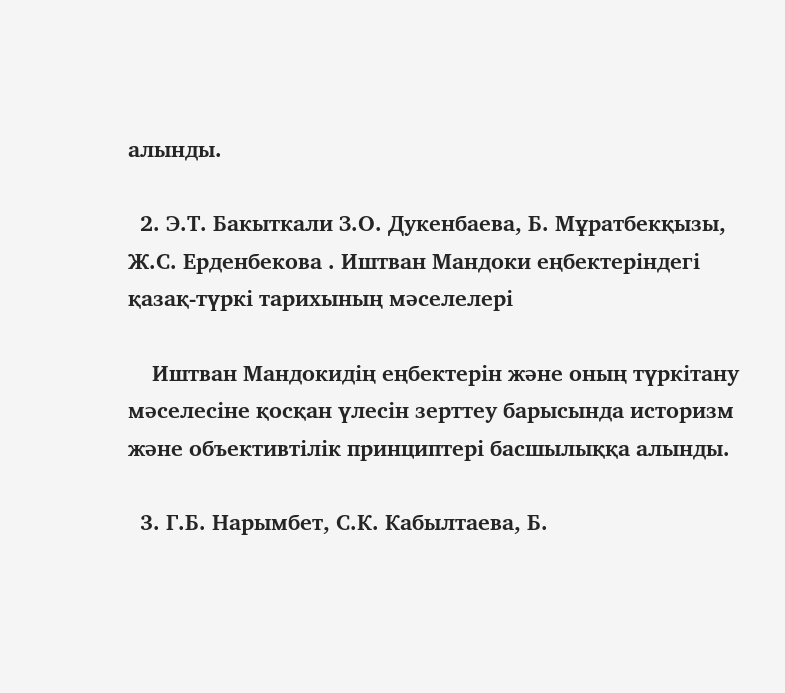алынды.

  2. Э.Т. Бакыткали З.О. Дукенбаева, Б. Мұратбекқызы, Ж.С. Ерденбекова . Иштван Мандоки еңбектеріндегі қазақ-түркі тарихының мәселелері

    Иштван Мандокидің еңбектерін және оның түркітану мәселесіне қосқан үлесін зерттеу барысында историзм және объективтілік принциптері басшылыққа алынды.

  3. Г.Б. Нарымбет, С.К. Кабылтаева, Б.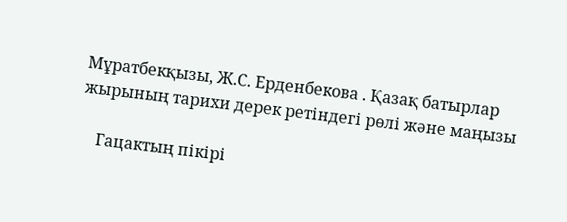Мұратбекқызы, Ж.С. Ерденбекова . Қазақ батырлар жырының тарихи дерек ретіндегі рөлі және маңызы

    Гацактың пікірі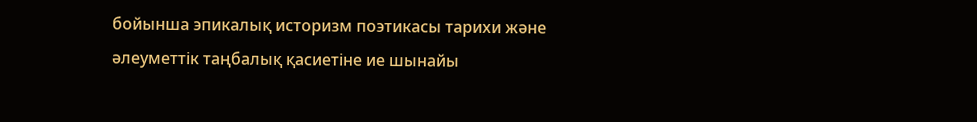бойынша эпикалық историзм поэтикасы тарихи және әлеуметтік таңбалық қасиетіне ие шынайы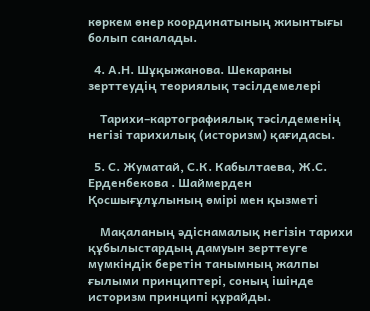көркем өнер координатының жиынтығы болып саналады.

  4. А.Н. Шұқыжанова. Шекараны зерттеудің теориялық тәсілдемелері

    Тарихи–картографиялық тәсілдеменің негізі тарихилық (историзм) қағидасы.

  5. С. Жуматай, С.К. Кабылтаева, Ж.С. Ерденбекова . Шаймерден Қосшығұлұлының өмірі мен қызметі

    Мақаланың әдіснамалық негізін тарихи құбылыстардың дамуын зерттеуге мүмкіндік беретін танымның жалпы ғылыми принциптері, соның ішінде историзм принципі құрайды.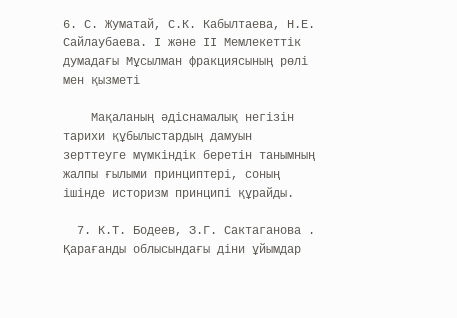6. С. Жуматай, С.К. Кабылтаева, Н.Е. Сайлаубаева. І және ІІ Мемлекеттік думадағы Мұсылман фракциясының рөлі мен қызметі

    Мақаланың әдіснамалық негізін тарихи құбылыстардың дамуын зерттеуге мүмкіндік беретін танымның жалпы ғылыми принциптері, соның ішінде историзм принципі құрайды.

  7. К.Т. Бодеев, З.Г. Сактаганова . Қарағанды облысындағы діни ұйымдар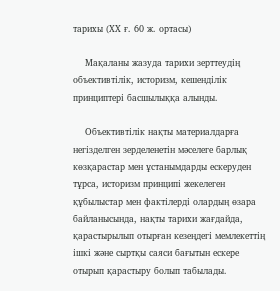тарихы (ХХ ғ. 60 ж. ортасы)

    Мақаланы жазуда тарихи зерттеудің объективтілік, историзм, кешенділік принциптері басшылыққа алынды.

    Объективтілік нақты материалдарға негізделген зерделенетін мəселеге барлық көзқарастар мен ұстанымдарды ескеруден тұрса, историзм принципі жекелеген құбылыстар мен фактілерді олардың өзара байланысында, нақты тарихи жағдайда, қарастырылып отырған кезеңдегі мемлекеттің ішкі жəне сыртқы саяси бағытын ескере отырып қарастыру болып табылады.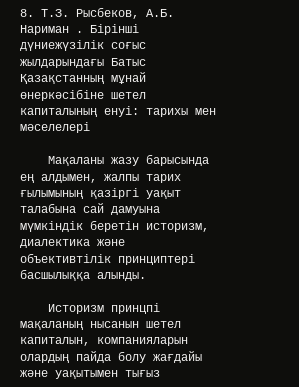8. Т.З. Рысбеков, А.Б. Нариман . Бірінші дүниежүзілік соғыс жылдарындағы Батыс Қазақстанның мұнай өнеркəсібіне шетел капиталының енуі: тарихы мен мəселелері

    Мақаланы жазу барысында ең алдымен, жалпы тарих ғылымының қазіргі уақыт талабына сай дамуына мүмкіндік беретін историзм, диалектика жəне объективтілік принциптері басшылыққа алынды.

    Историзм принцпі мақаланың нысанын шетел капиталын, компанияларын олардың пайда болу жағдайы жəне уақытымен тығыз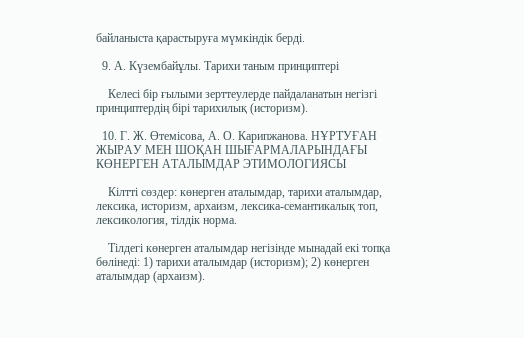байланыста қарастыруға мүмкіндік берді.

  9. А. Күзембайұлы. Тарихи таным принциптері

    Келесі бір ғылыми зерттеулерде пайдаланатын негізгі принциптердің бірі тарихилық (историзм).

  10. Г. Ж. Өтемісова, А. О. Карипжанова. НҰРТУҒАН ЖЫРАУ МЕН ШОҚАН ШЫҒАРМАЛАРЫНДАҒЫ КӨНЕРГЕН АТАЛЫМДАР ЭТИМОЛОГИЯСЫ

    Кілтті сөздер: көнерген аталымдар, тарихи аталымдар, лексика, историзм, архаизм, лексика-семантикалық топ, лексикология, тілдік норма.

    Тілдегі көнерген аталымдар негізінде мынадай екі топқа бөлінеді: 1) тарихи аталымдар (историзм); 2) көнерген аталымдар (архаизм).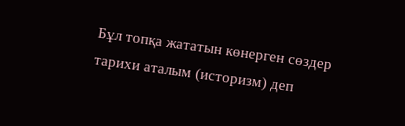Бұл топқа жататын көнерген сөздер тарихи аталым (историзм) деп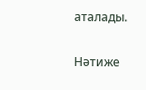аталады.

Нәтиже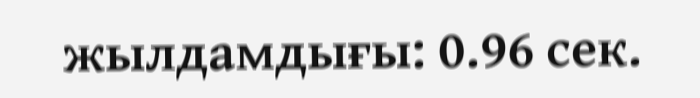жылдамдығы: 0.96 сек.